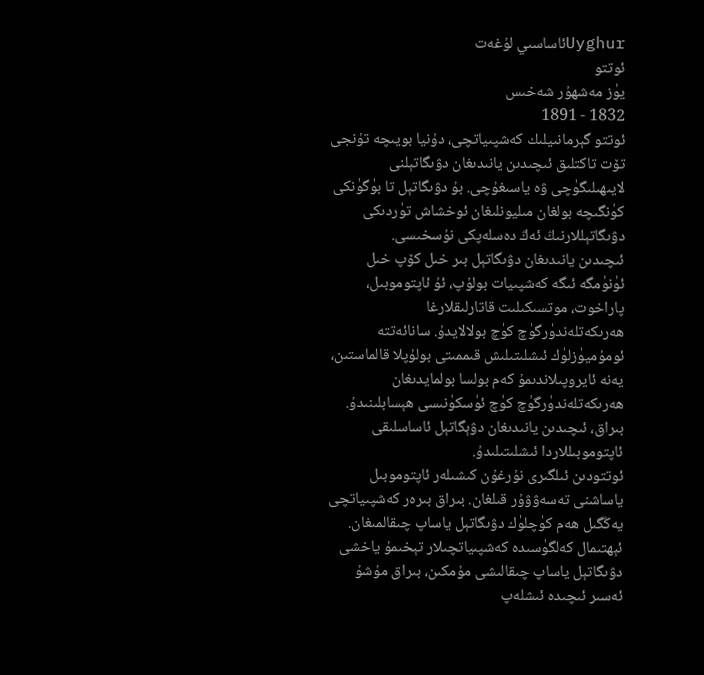Uyghurئاساسىي لۇغەت
ئوتتو
يۈز مەشھۇر شەخىس
1832 - 1891
ئوتتو گېرمانىيلىك كەشپىياتچى، دۇنيا بويىچە تۇنجى تۆت تاكتلىق ئىچىدىن يانىدىغان دۋىگاتېلنى لايىھىلىگۈچى ۋە ياسىغۇچى. بۇ دۋىگاتېل تا بۈگۈنكى كۈنگىچە بولغان مىليونلىغان ئوخشاش تۈردىكى دۋىگاتېللارنىڭ ئەڭ دەسلەپكى نۇسخىسى.
ئىچىدىن يانىدىغان دۋىگاتېل بىر خىل كۆپ خىل ئۈنۈمگە ئىگە كەشپىيات بولۇپ، ئۇ ئاپتوموبىل، پاراخوت، موتسىكىلىت قاتارلىقلارغا ھەرىكەتلەندۈرگۈچ كۈچ بولالايدۇ. سانائەتتە ئومۇميۈزلۈك ئىشلىتىلىش قىممىتى بولۇپلا قالماستىن، يەنە ئايروپىلاندىمۇ كەم بولسا بولمايدىغان ھەرىكەتلەندۈرگۈچ كۈچ ئۈسكۈنىسى ھېسابلىنىدۇ. بىراق، ئىچىدىن يانىدىغان دۋېگاتېل ئاساسلىقى ئاپتوموبىللاردا ئىشلىتىلىدۇ.
ئوتتودىن ئىلگىرى نۇرغۇن كىشىلەر ئاپتوموبىل ياساشنى تەسەۋۋۇر قىلغان. بىراق بىرەر كەشپىياتچى يەڭگىل ھەم كۈچلۈك دۋىگاتېل ياساپ چىقالمىغان. ئېھتىمال كەلگۈسىدە كەشپىياتچىلار تېخىمۇ ياخشى دۋىگاتېل ياساپ چىقالىشى مۇمكىن، بىراق مۇشۇ ئەسىر ئىچىدە ئىشلەپ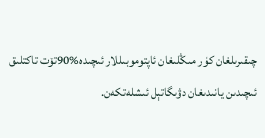چىقىرىلغان كۈر مىڭلىغان ئاپتوموبىللار ئىچىدە%90تۆت تاكتلىق ئىچىدىن يانىدىغان دۋىگاتېل ئىشلەتكەن.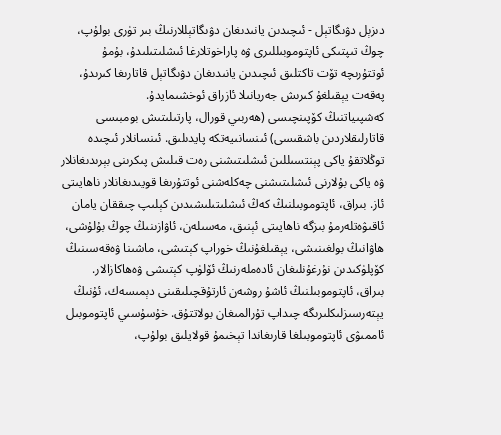دىزېل دۋىگاتېل - ئىچىدىن يانىدىغان دۋىگاتېللارنىڭ بىر تۈرى بولۇپ، چوڭ تىپتىكى ئاپتوموبىللىرى ۋە پاراخوتلارغا ئىشلىتىلىدۇ، بۇمۇ ئوتتۇرىچە تۆت تاكتلىق ئىچىدىن يانىدىغان دۋىگاتېل قاتارىغا كىرىدۇ، پەقەت يېقىلغۇ كىرىش جەريانىلا ئازراق ئوخشىمايدۇ.
كەشپىياتنىڭ كۆپىنچىسى (ھەربىي قورال، پارتىلىتىش بومبىسى قاتارلىقلاردىن باشقىسى) ئىنسانىيەتكە پايدىلىق. ئىنسانلار ئىچىدە توڭلاتقۇ ياكى پېنتسىللىن ئىشلىتىشنى رەت قىلىش پىكرىنى بېرىدىغانلار ۋە ياكى بۇلارنى ئىشلىتىشنى چەكلەشنى ئوتتۇرىغا قويىدىغانلار ناھايىتى ئاز. بىراق، ئاپتوموبىلنىڭ كەڭ ئىشلىتىلىشىدىن كېلىپ چىققان يامان ئاقىۋەتلەرمۇ بىزگە ناھايىتى ئېنىق، مەسىلەن، ئاۋازىنىڭ چوڭ بۇلۇشى، ھاۋانىڭ بولغىنىشى، يېقىلغۇنىڭ خوراپ كېتىشى، ماشىنا ۋەقەسىنىڭ كۆپلۈكىدىن نۇرغۇنلىغان ئادەملەرنىڭ ئۆلۈپ كېتىشى ۋەھاكازالار.
بىراق، ئاپتوموبىلنىڭ ئاشۇ روشەن ئارتۇقچىلىقىنى دېمىسەك، ئۇنىڭ يېتەرسىزلىكلىرىگە چىداپ تۇرالمىغان بولاتتۇق. خۇسۇسىي ئاپتوموبىل ئاممىۋى ئاپتوموبىلغا قارىغاندا تېخىمۇ قولايلىق بولۇپ،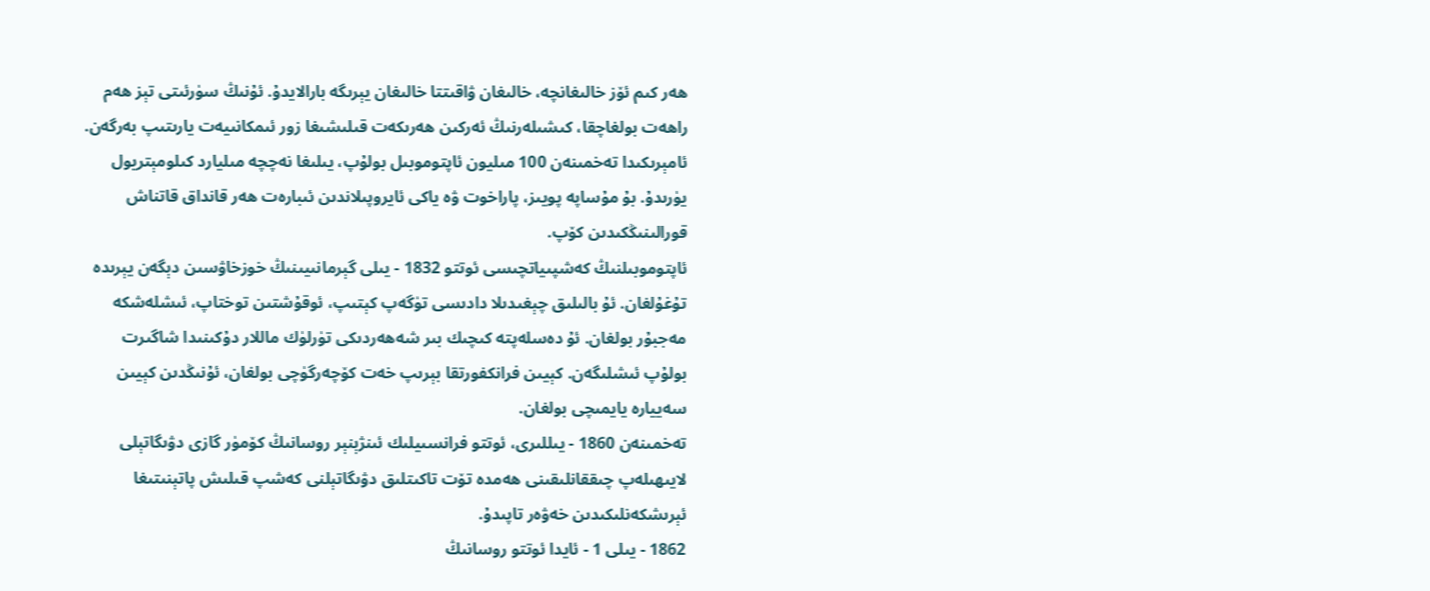ھەر كىم ئۆز خالىغانچە، خالىغان ۋاقىتتا خالىغان يېرىگە بارالايدۇ. ئۇنىڭ سۈرئىتى تېز ھەم راھەت بولغاچقا، كىشىلەرنىڭ ئەركىن ھەرىكەت قىلىشىغا زور ئىمكانىيەت يارىتىپ بەرگەن.
ئامېرىكىدا تەخمىنەن 100 مىليون ئاپتوموبىل بولۇپ، يىلىغا نەچچە مىليارد كىلومېتريول يۈرىدۇ. بۇ مۇساپە پويىز، پاراخوت ۋە ياكى ئايروپىلاندىن ئىبارەت ھەر قانداق قاتناش قورالىنىڭكىدىن كۆپ.
ئاپتوموبىلنىڭ كەشپىياتچىسى ئوتتو 1832 - يىلى گېرمانىيىنىڭ خوزخاۋسىن دېگەن يېرىدە تۇغۇلغان. ئۇ بالىلىق چېغىدىلا دادىسى تۈگەپ كېتىپ، ئوقۇشتىن توختاپ، ئىشلەشكە مەجبۇر بولغان. ئۇ دەسلەپتە كىچىك بىر شەھەردىكى تۈرلۈك ماللار دۇكىنىدا شاگىرت بولۇپ ئىشلىگەن. كېيىن فرانكفورتقا بېرىپ خەت كۆچەرگۈچى بولغان، ئۇنىڭدىن كېيىن سەييارە يايمىچى بولغان.
تەخمىنەن 1860 - يىللىرى، ئوتتو فرانسىيلىك ئىنژېنېر روسانىڭ كۆمۈر گازى دۋىگاتېلى لايىھىلەپ چىققانلىقىنى ھەمدە تۆت تاكىتلىق دۋىگاتېلنى كەشپ قىلىش پاتېنىتىغا ئېرىشكەنلىكىدىن خەۋەر تاپىدۇ.
1862 - يىلى 1 - ئايدا ئوتتو روسانىڭ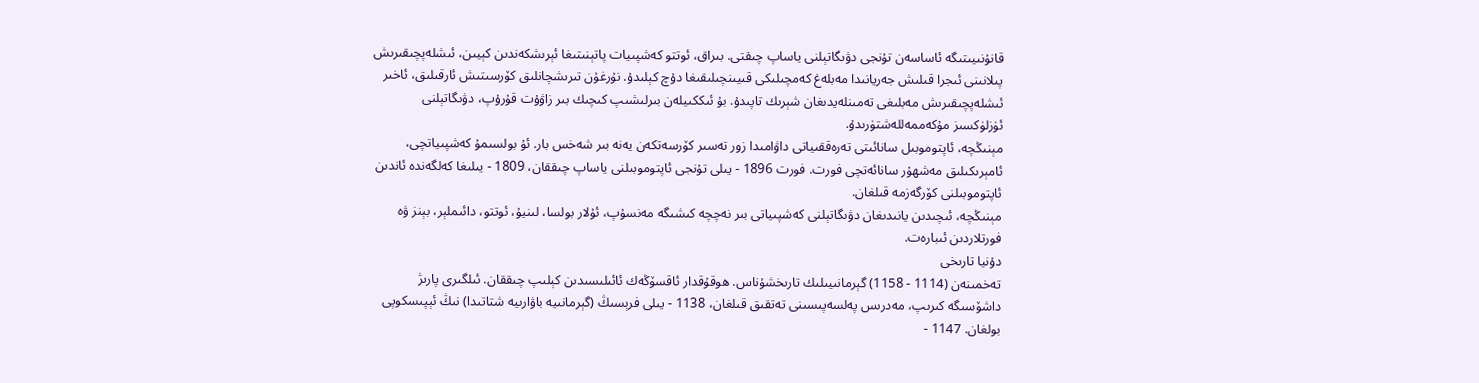قانۇنىيىتىگە ئاساسەن تۇنجى دۋىگاتېلنى ياساپ چىقتى. بىراق، ئوتتو كەشپىيات پاتېنىتىغا ئېرىشكەندىن كېيىن، ئىشلەپچىقىرىش پىلانىنى ئىجرا قىلىش جەريانىدا مەبلەغ كەمچىلىكى قىيىنچىلىقىغا دۇچ كېلىدۇ. نۇرغۇن تىرىشچانلىق كۆرسىتىش ئارقىلىق، ئاخىر ئىشلەپچىقىرىش مەبلىغى تەمىنلەيدىغان شېرىك تاپىدۇ. بۇ ئىككىيلەن بىرلىشىپ كىچىك بىر زاۋۇت قۇرۇپ، دۋىگاتېلنى ئۈزلۈكسىز مۇكەممەللەشتۈرىدۇ.
مېنىڭچە، ئاپتوموبىل سانائىتى تەرەققىياتى داۋامىدا زور تەسىر كۆرسەتكەن يەنە بىر شەخس بار. ئۇ بولسىمۇ كەشپىياتچى، ئامېرىكىلىق مەشھۇر سانائەتچى فورت. فورت 1896 - يىلى تۇنجى ئاپتوموبىلنى ياساپ چىققان، 1809 - يىلىغا كەلگەندە ئاندىن ئاپتوموبىلنى كۆرگەزمە قىلغان.
مېنىڭچە، ئىچىدىن يانىدىغان دۋىگاتېلنى كەشپىياتى بىر نەچچە كىشىگە مەنسۇپ، ئۇلار بولسا، لىنيۇ، ئوتتو، دائىملېر، بېنز ۋە فورتلاردىن ئىبارەت.
دۇنيا تارىخى
تەخمىنەن (1114 - 1158) گېرمانىيىلىك تارىخشۇناس. ھوقۇقدار ئاقسۆڭەك ئائىلىسىدىن كېلىپ چىققان. ئىلگىرى پارىژ داشۆسىگە كىرىپ، مەدرىس پەلسەپىسىنى تەتقىق قىلغان، 1138 - يىلى فرېسىڭ (گېرمانىيە باۋارىيە شتاتىدا) نىڭ ئېپىسكوپى بولغان. 1147 -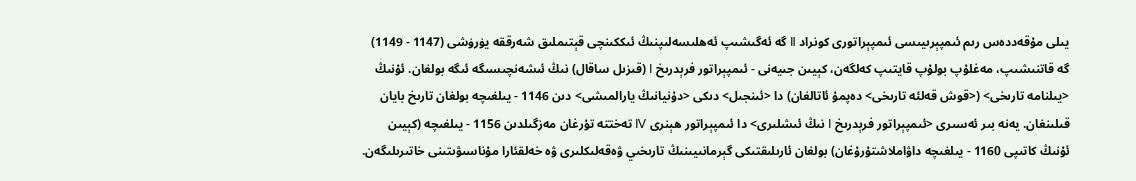يىلى مۇقەددەس رىم ئىمپېرىيىسى ئىمپېراتورى كونراد Ⅱ گە ئەگىشىپ ئەھلىسەلىپنىڭ ئىككىنچى قېتىملىق شەرققە يۈرۈشى (1147 - 1149) گە قاتنىشىپ، مەغلۇپ بولۇپ قايتىپ كەلگەن، كېيىن جىيەنى - ئىمپېراتور فرېدرىخ Ⅰ (قىزىل ساقال) نىڭ ئىشەنچىسىگە ئىگە بولغان. ئۇنىڭ <يىلنامە تارىخى> (<قوش قەلئە تارىخى> دەپمۇ ئاتالغان) دا <ئىنجىل> دىكى <دۇنيانىڭ يارالمىشى> دىن 1146 - يىلغىچە بولغان تارىخ بايان قىلىنغان. يەنە بىر ئەسىرى <ئىمپېراتور فرېدرىخ Ⅰ نىڭ ئىشلىرى> دا ئىمپېراتور ھېنرى Ⅳ تەختتە تۇرغان مەزگىلدىن 1156 - يىلغىچە (كېيىن ئۇنىڭ كاتىپى 1160 - يىلغىچە داۋاملاشتۇرۇغان) بولغان ئارىلىقتىكى گېرمانىيىنىڭ تارىخىي ۋەقەلىكلىرى ۋە خەلقئارا مۇناسىۋىتىنى خاتىرىلىگەن.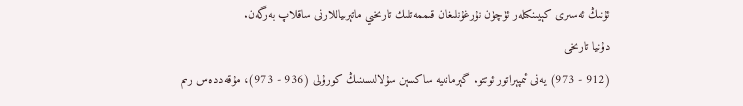ئۇنىڭ ئەسىرى كېيىنكىلەر ئۈچۈن نۇرغۇنلىغان قىممەتلىك تارىخىي ماتېرىياللارنى ساقلاپ بەرگەن.
دۇنيا تارىخى
(912 - 973) يەنى ئىمپېراتور ئوتتو. گېرمانىيە ساكسېن سۇلالىسىنىڭ كورۇلى (936 - 973)، مۇقەددەس رىم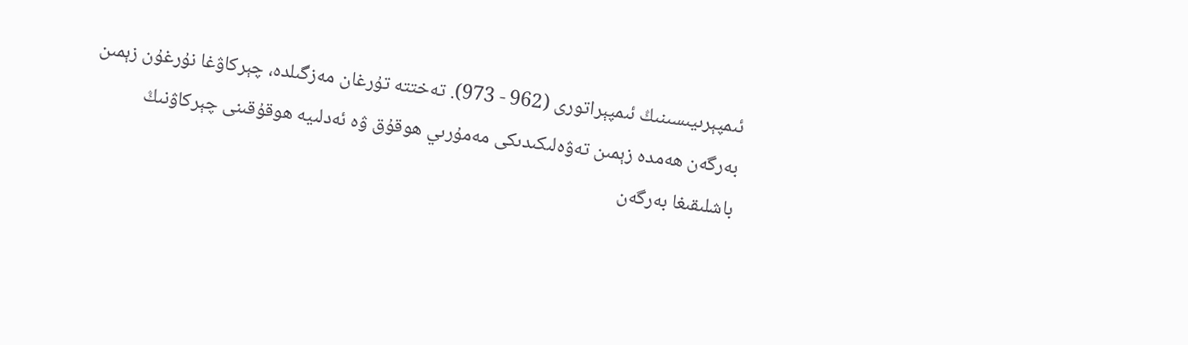ئىمپېرىيىسىنىڭ ئىمپېراتورى (962 - 973). تەختتە تۇرغان مەزگىلدە، چېركاۋغا نۇرغۇن زېمىن بەرگەن ھەمدە زېمىن تەۋەلىكىدىكى مەمۇرىي ھوقۇق ۋە ئەدلىيە ھوقۇقىنى چېركاۋنىڭ باشلىقىغا بەرگەن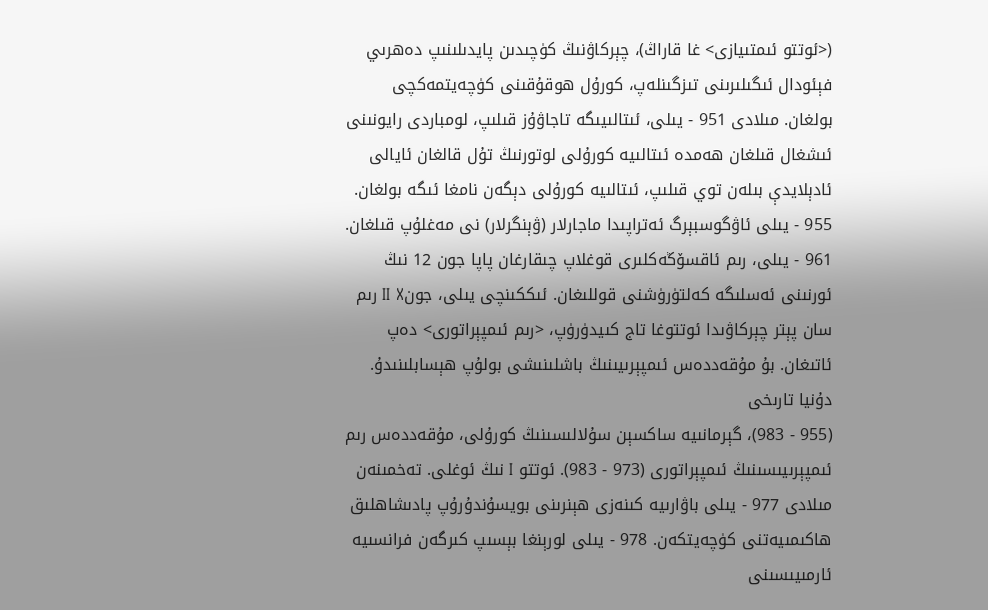(<ئوتتو ئىمتىيازى> غا قاراڭ)، چېركاۋنىڭ كۈچىدىن پايدىلىنىپ دەھرىي فېئودال ئىگىلىرىنى تىزگىنلەپ، كورۇل ھوقۇقىنى كۈچەيتمەكچى بولغان. مىلادى 951 - يىلى، ئىتالىيىگە تاجاۋۇز قىلىپ، لومباردى رايونىنى ئىشغال قىلغان ھەمدە ئىتالىيە كورۇلى لوتورنىڭ تۇل قالغان ئايالى ئادېلايدې بىلەن توي قىلىپ، ئىتالىيە كورۇلى دېگەن نامغا ئىگە بولغان. 955 - يىلى ئاۋگوسبېرگ ئەتراپىدا ماجارلار (ۋېنگرلار) نى مەغلۇپ قىلغان. 961 - يىلى، رىم ئاقسۆڭەكلىرى قوغلاپ چىقارغان پاپا جون 12 نىڭ ئورنىنى ئەسلىگە كەلتۈرۈشنى قوللىغان. ئىككىنچى يىلى، جونⅡ Ⅹ رىم سان پېتر چېركاۋىدا ئوتتوغا تاج كىيدۈرۈپ، <رىم ئىمپېراتورى> دەپ ئاتىغان. بۇ مۇقەددەس ئىمپېرىيىنىڭ باشلىنىشى بولۇپ ھېسابلىنىدۇ.
دۇنيا تارىخى
(955 - 983)، گېرمانىيە ساكسېن سۇلالىسىنىڭ كورۇلى، مۇقەددەس رىم ئىمپېرىيىسىنىڭ ئىمپېراتورى (973 - 983). ئوتتو Ⅰ نىڭ ئوغلى. تەخمىنەن مىلادى 977 - يىلى باۋارىيە كىنەزى ھېنرىنى بويسۇندۇرۇپ پادىشاھلىق ھاكىمىيەتنى كۈچەيتكەن. 978 - يىلى لورېنغا بېسىپ كىرگەن فرانسىيە ئارمىيىسىنى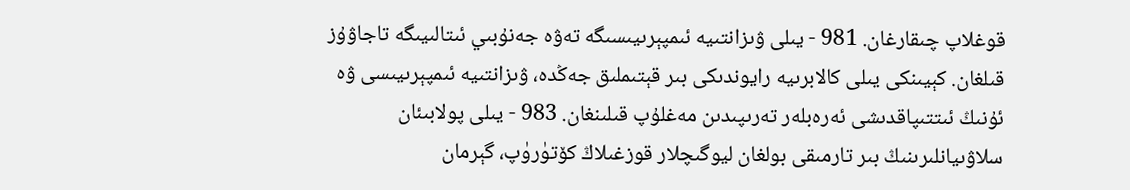قوغلاپ چىقارغان. 981 - يىلى ۋىزانتىيە ئىمپېرىيىسىگە تەۋە جەنۇبىي ئىتالىيىگە تاجاۋۇز قىلغان. كېيىنكى يىلى كالابرىيە رايوندىكى بىر قېتىملىق جەڭدە، ۋىزانتىيە ئىمپېرىيىسى ۋە ئۇنىڭ ئىتتىپاقدىشى ئەرەبلەر تەرىپىدىن مەغلۇپ قىلىنغان. 983 - يىلى پولابىئان سلاۋىيانلىرىنىڭ بىر تارمىقى بولغان ليوگىچلار قوزغىلاڭ كۆتۈرۈپ، گېرمان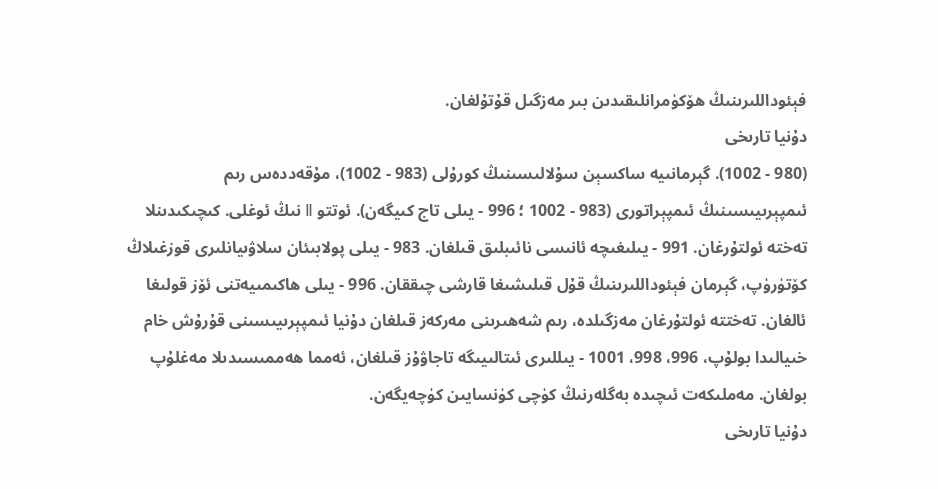فېئوداللىرىنىڭ ھۆكۈمرانلىقىدىن بىر مەزگىل قۇتۇلغان.
دۇنيا تارىخى
(980 - 1002). گېرمانىيە ساكسېن سۇلالىسىنىڭ كورۇلى (983 - 1002)، مۇقەددەس رىم ئىمپېرىيىسىنىڭ ئىمپېراتورى (983 - 1002 ؛ 996 - يىلى تاج كىيگەن). ئوتتو Ⅱ نىڭ ئوغلى. كىچىكىدىنلا تەختە ئولتۇرغان. 991 - يىلىغىچە ئانىسى نائىبلىق قىلغان. 983 - يىلى پولابىئان سلاۋىيانلىرى قوزغىلاڭ كۆتۈرۈپ، گېرمان فېئوداللىرىنىڭ قۇل قىلىشىغا قارشى چىققان. 996 - يىلى ھاكىمىيەتنى ئۆز قولىغا ئالغان. تەختتە ئولتۇرغان مەزگىلدە، رىم شەھىرىنى مەركەز قىلغان دۇنيا ئىمپېرىيىسىنى قۇرۇش خام خىيالىدا بولۇپ، 996، 998، 1001 - يىللىرى ئىتالىيىگە تاجاۋۇز قىلغان، ئەمما ھەممىسىدىلا مەغلۇپ بولغان. مەملىكەت ئىچىدە بەگلەرنىڭ كۈچى كۈنسايىن كۈچەيگەن.
دۇنيا تارىخى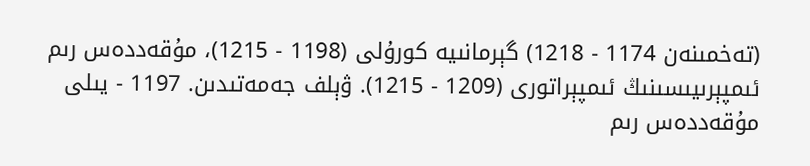(تەخمىنەن 1174 - 1218) گېرمانىيە كورۇلى (1198 - 1215)، مۇقەددەس رىم ئىمپېرىيىسىنىڭ ئىمپېراتورى (1209 - 1215). ۋېلف جەمەتىدىن. 1197 - يىلى مۇقەددەس رىم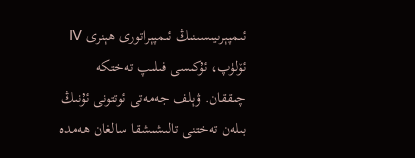ئىمپېرىيىسىنىڭ ئىمپېراتورى ھېنرى Ⅳ ئۆلۈپ، ئۇكىسى فىلىپ تەختكە چىققان. ۋېلف جەمەتى ئوتتونى ئۇنىڭ بىلەن تەختنى تالىشىشقا سالغان ھەمدە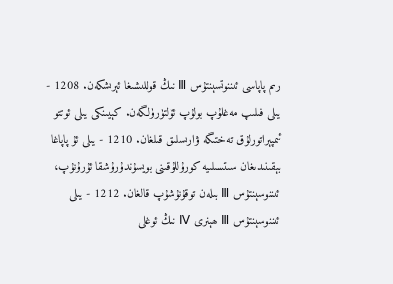رىم پاپاسى ئىننوتسېنتۇس Ⅲ نىڭ قوللىشىغا ئېرىشكەن. 1208 - يىلى فىلىپ مەغلۇپ بولۇپ ئۆلتۈرۈلگەن. كېيىنكى يىلى ئوتتو ئىمپېراتورلۇق تەختىگە ۋارىسلىق قىلغان. 1210 - يىلى ئۇ پاپاغا بېقىنىدىغان سىتسىلىيە كورۇللۇقىنى بويسۇندۇرۇشقا ئۇرۇنۇپ، ئىننوسېنتۇس Ⅲ بىلەن توقۇنۇشۇپ قالغان. 1212 - يىلى ئىننوسېنتۇس Ⅲ ھېنرى Ⅳ نىڭ ئوغلى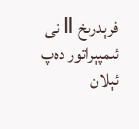فرېدرىخ Ⅱ نى ئىمپېراتور دەپ ئېلان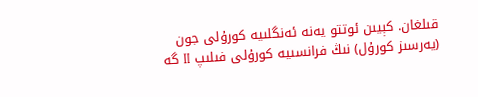قىلغان. كېيىن ئوتتو يەنە ئەنگلىيە كورۇلى جون (يەرسىز كورۇل) نىڭ فرانسىيە كورۇلى فىلىپ Ⅱ گە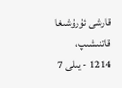قارشى ئۇرۇشىغا قاتنىشىپ، 1214 - يىلى 7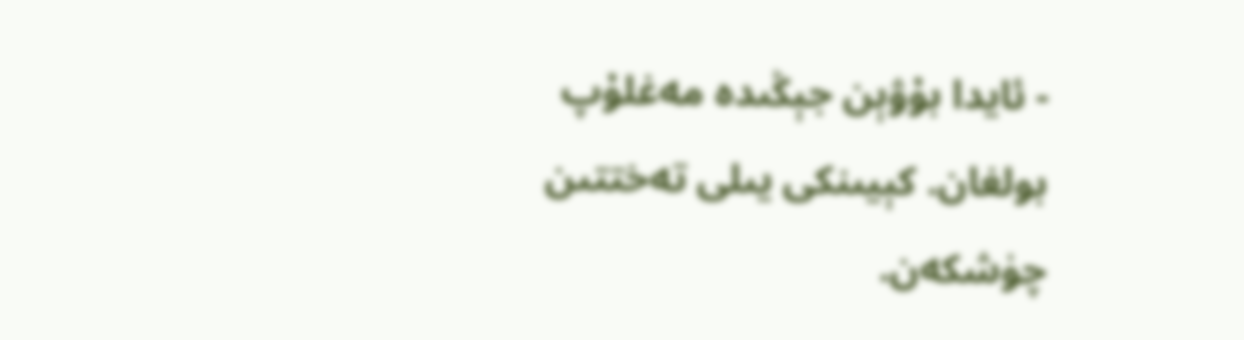- ئايدا بۇۋېن جېڭىدە مەغلۇپ بولغان. كېيىنكى يىلى تەختتىن چۈشكەن.